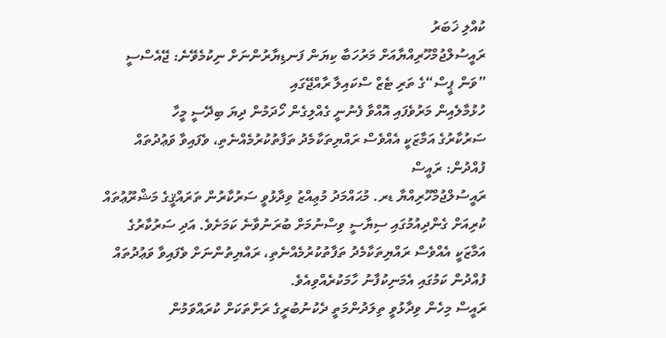ކުއްލި ޚަބަރު
ރައީސުލްޖުމްހޫރިއްޔާއަށް މަރުހަބާ ކިޔަން ފަނޑިޔާރުންނަށް ނިކުމެވޭނެ: ޖޭއެސްސީ
”ވަން ޕީސް“ގެ ތަރި ޓެޒް ސްކައިލާ ރާއްޖޭގައި
ހުޅުމާލެއިން މަރުވެފައި އޮއްވާ ފެނުނީ ގެއްލިގެން ހޯދަމުން ދިޔަ ބިދޭސީ މީހާ
ސަރުކާރުގެ އަމާޒަކީ އެއްވެސް ރައްޔިތަކާމެދު ތަފާތުކުރުމެއްނެތި، ވެފައިވާ ވަޢުދުތައް ފުއްދުން: ރައީސް
ރައީސުލްޖުމްހޫރިއްޔާ ޑރ. މުޙައްމަދު މުޢިއްޒު ވިދާޅުވީ ސަރުކާރުން ތަރައްޤީގެ މަޝްރޫޢުތައް ކުރިއަށް ގެންދިއުމުގައި ސިޔާސީ ވިސްނުމަށް ބުރަނުވާނެ ކަމަށެވެ. އަދި ސަރުކާރުގެ އަމާޒަކީ އެއްވެސް ރައްޔިތަކާމެދު ތަފާތުކުރުމެއްނެތި، ރައްޔިތުންނަށް ވެފައިވާ ވަޢުދުތައް ފުއްދުން ކަމުގައި އެމަނިކުފާނު ހާމަކުރެއްވިއެވެ.
ރައީސް މިހެން ވިދާޅުވީ ތިލަދުންމަތީ ދެކުނުބުރީގެ ރަށްތަކަށް ކުރައްވަމުން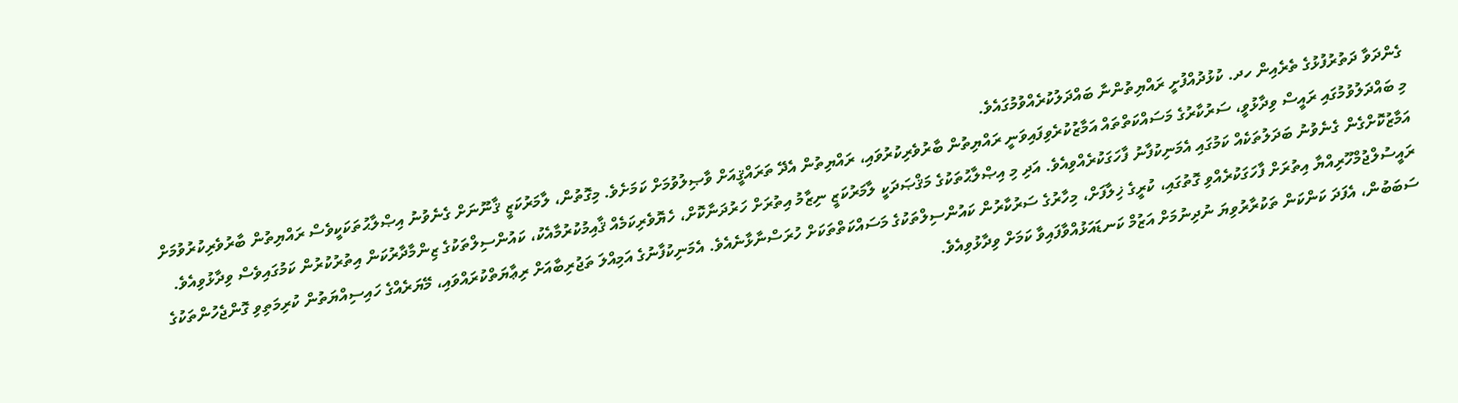ގެންދަވާ ދަތުރުފުޅުގެ ތެރެއިން ހދ. ކުޅުދުއްފުށީ ރައްޔިތުންނާ ބައްދަލުކުރެއްވުމުގައެވެ.
މި ބައްދަލުވުމުގައި ރައީސް ވިދާޅުވީ، ސަރުކާރުގެ މަސައްކަތްތައް އަމާޒުކުރެވިފައިވަނީ ރައްޔިތުން ބާރުވެރިކުރުވައި، ރައްޔިތުން އެދޭ ތަރައްޤީއަށް ވާޞިލުވުމަށް ކަމަށެވެ. މިގޮތުން، ލާމަރުކަޒީ ޤާނޫނަށް ގެނެވުނު އިޞްލާޙުތަކަކީވެސް ރައްޔިތުން ބާރުވެރިކުރުވުމަށް އަމާޒުކޮށްގެން ގެނެވުނު ބަދަލުތަކެއް ކަމުގައި އެމަނިކުފާނު ފާހަގަކުރެއްވިއެވެ. އަދި މި އިޞްލާޙުތަކުގެ މަޤްޞަދަކީ ލާމަރުކަޒީ ނިޒާމު އިތުރަށް ހަރުދަނާކޮށް، ހެޔޮވެރިކަމެއް ޤާއިމުކުރުމާއެކު، ކައުންސިލްތަކުގެ ޒިންމާދާރުކަން އިތުރުކުރުން ކަމުގައިވެސް ވިދާޅުވިއެވެ.
ރައީސުލްޖުމްހޫރިއްޔާ އިތުރަށް ފާހަގަކުރެއްވި ގޮތުގައި، ކުރީގެ ޚިލާފަށް، މިހާރުގެ ސަރުކާރުން ކައުންސިލްތަކުގެ މަސައްކަތްތަކަށް ހުރަސްނާޅާނެއެވެ. އެމަނިކުފާނުގެ އަމިއްލަ ތަޖުރިބާއަށް ރިޢާޔަތްކުރައްވައި، މޭޔަރެއްގެ ހައިސިއްޔަތުން ކުރިމަތިވި ގޮންޖެހުންތަކުގެ ސަބަބުން، އެފަދަ ކަންކަން ތަކުރާރުވިޔަ ނުދިނުމަށް އަޒުމް ކަނޑައަޅުއްވާފައިވާ ކަމަށް ވިދާޅުވިއެވެ.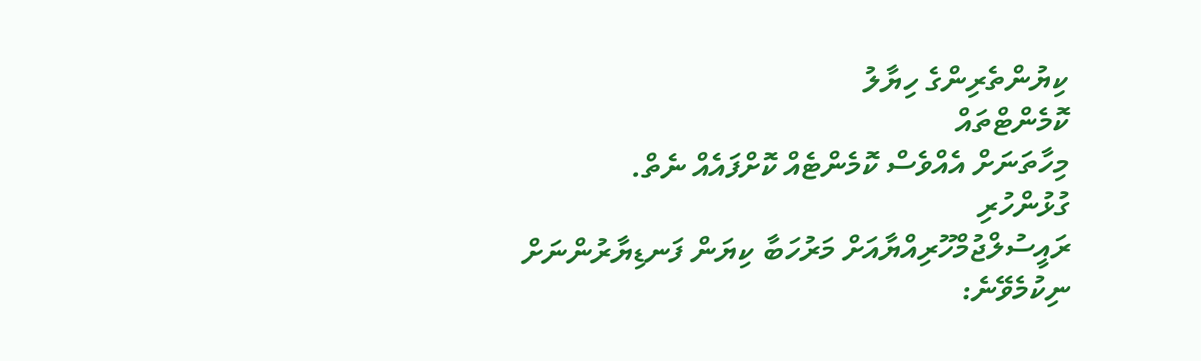ކިޔުންތެރިންގެ ހިޔާލު
ކޮމެންޓްތައް
މިހާތަނަށް އެއްވެސް ކޮމެންޓެއް ކޮށްފައެއް ނެތް.
ގުޅުންހުރި
ރައީސުލްޖުމްހޫރިއްޔާއަށް މަރުހަބާ ކިޔަން ފަނޑިޔާރުންނަށް ނިކުމެވޭނެ: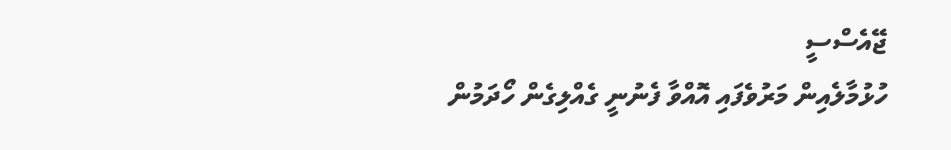ޖޭއެސްސީ
ހުޅުމާލެއިން މަރުވެފައި އޮއްވާ ފެނުނީ ގެއްލިގެން ހޯދަމުން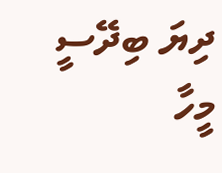ދިޔަ ބިދޭސީ މީހާ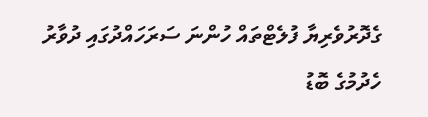ގެދޮރުވެރިޔާ ފުލެޓްތައް ހުންނަ ސަރަހައްދުގައި ދުވާރު ހެދުމުގެ ބޮޑު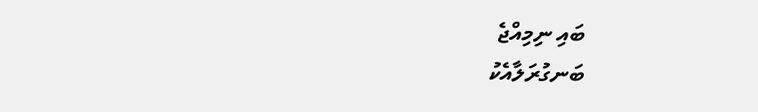ބައި ނިމިއްޖެ
ބަނގުރަލާއެކު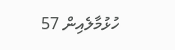ހުޅުމާލެއިން 57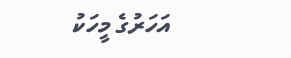އަހަރުގެ މީހަކު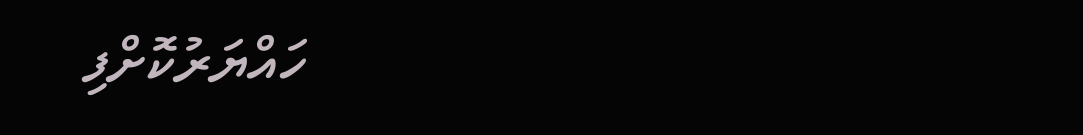ހައްޔަރުކޮށްފި